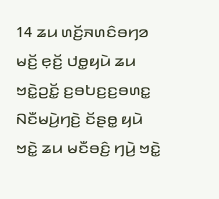14 ꤘꤣ ꤛꤢꤩ꤬ꤏꤛꤢꤨꤋꤚꤤ ꤗꤢꤩ꤬ ꤕ꤫ꤢꤩ꤬ ꤓꤥ꤭ꤟꤣꤧ ꤘꤣ ꤠꤢꤧ꤭ꤑꤢꤩ꤭ ꤢ꤬ꤋꤝꤢ꤬ꤢ꤬ꤋꤛꤢ꤭ ꤡꤢꤪꤗꤣꤧ꤬ꤚꤢꤧ꤬ ꤢꤩꤔꤥ꤭ ꤟꤣꤧ ꤠꤢꤧ꤭ ꤘꤣ ꤗꤢꤪꤋꤢꤨ꤬ ꤚꤣꤧ꤬ ꤠꤢꤧ꤭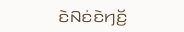ꤢꤧꤡꤢꤦꤢꤧꤚꤢꤩ꤬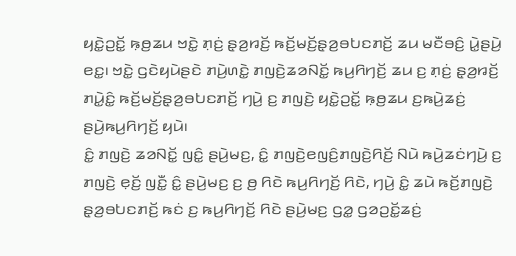ꤟꤢꤧ꤭ꤑꤢꤩ꤭ ꤒ꤫ꤥ꤬ꤘꤣ ꤠꤢꤧ꤭ ꤊ꤫ꤢꤦ꤬ ꤔ꤫ꤤ꤬ꤙꤢꤩ꤬ ꤒꤢꤩ꤬ꤗꤢꤩ꤬ꤔ꤫ꤤ꤬ꤋꤝꤢꤊꤢꤩ꤬ ꤘꤣ ꤗꤢꤪꤋꤢꤨ꤬ ꤣꤧ꤭ꤔꤣꤧ꤬ ꤕꤢ꤭꤯ ꤠꤢꤧ꤭ ꤞꤢꤧꤟꤣꤧꤔꤢꤧ ꤊꤣꤧ꤬ꤛꤢꤧ꤭ ꤊꤜꤢꤧ꤬ꤘꤤꤡꤢꤩ꤭ ꤒꤣ꤬ꤖꤚꤢꤩ꤬ ꤘꤣ ꤢ꤬ ꤊ꤫ꤢꤦ꤬ ꤔ꤫ꤤ꤬ꤙꤢꤩ꤬ ꤊꤣꤧ꤭ꤢꤨ꤭ ꤒꤢꤩ꤬ꤗꤢꤩ꤬ꤔ꤫ꤤ꤬ꤋꤝꤢꤊꤢꤩ꤬ ꤚꤣꤧ꤬ ꤢ꤬ ꤊꤜꤢꤧ꤬ ꤟꤢꤧ꤭ꤑꤢꤩ꤭ ꤒ꤫ꤥ꤬ꤘꤣ ꤢ꤬ꤒꤣꤧ꤬ꤘꤢꤦ꤬ ꤔꤣꤧ꤬ꤒꤣ꤬ꤖꤚꤢꤩ꤬ ꤟꤣꤧ꤯
ꤢꤨ꤭ ꤊꤜꤢꤧ꤬ ꤘꤤꤡꤢꤩ꤭ ꤜꤢꤨ꤭ ꤔꤣꤧ꤬ꤗꤢ꤬, ꤢꤨ꤭ ꤊꤜꤢꤧ꤬ꤕꤜꤢꤨ꤬ꤊꤜꤢꤧ꤬ꤖꤢꤩ꤬ ꤡꤣꤧ ꤒꤣꤧ꤬ꤘꤢꤦꤚꤣꤧ꤬ ꤢ꤬ ꤊꤜꤢꤧ꤬ ꤕ꤫ꤢꤩ꤬ ꤜꤢꤪ꤭ ꤢꤨ꤭ ꤔꤣꤧ꤬ꤗꤢ꤬ ꤢ꤬ ꤥ꤬ ꤖꤢꤧ ꤒꤣ꤬ꤖꤚꤢꤩ꤬ ꤖꤢꤧ, ꤚꤣꤧ꤬ ꤢꤨ꤭ ꤘꤣꤧ ꤒꤢꤩ꤬ꤊꤜꤢꤧ꤬ ꤔ꤫ꤤ꤬ꤋꤝꤢꤊꤢꤩ꤬ ꤒꤢꤦ ꤢ꤬ ꤒꤣ꤬ꤖꤚꤢꤩ꤬ ꤖꤢꤧ ꤔꤣꤧ꤬ꤗꤢ꤬ ꤞꤤ꤭ ꤞꤤꤑꤢꤩ꤭ꤘꤢꤦ꤬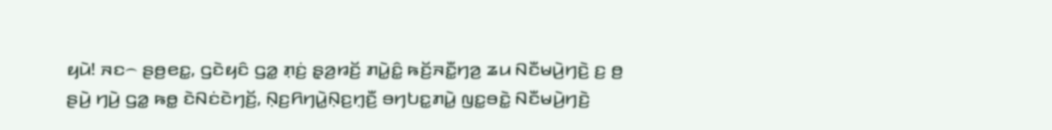ꤟꤣꤧ! ꤏꤢ꤮ ꤔꤥ꤬ꤕꤢ꤭, ꤞꤢꤧꤟꤢꤨ ꤞꤤ꤭ ꤊ꤫ꤢꤦ꤬ ꤔ꤫ꤤ꤬ꤙꤢꤩ꤬ ꤊꤣꤧ꤭ꤢꤨ꤭ ꤒꤢꤩ꤬ꤏꤢꤪ꤭ꤚꤤ꤬ ꤘꤣ ꤡꤢꤪꤗꤣꤧ꤬ꤚꤢꤧ꤬ ꤢ꤬ ꤥ꤬ ꤔꤣꤧ꤬ ꤚꤣꤧ꤬ ꤞꤤ꤭ ꤒꤥ꤭ ꤢꤧꤡꤢꤦꤢꤧꤚꤢꤩ꤬, ꤡ꤫ꤢ꤬ꤖꤚꤣꤧ꤭ꤡ꤫ꤢ꤬ꤚ꤫ꤢꤪ꤬ ꤋꤚꤝꤢ꤭ꤊꤣꤧ꤭ ꤜꤢ꤭ꤋꤢꤧ꤭ ꤡꤢꤪꤗꤣꤧ꤬ꤚꤢꤧ꤬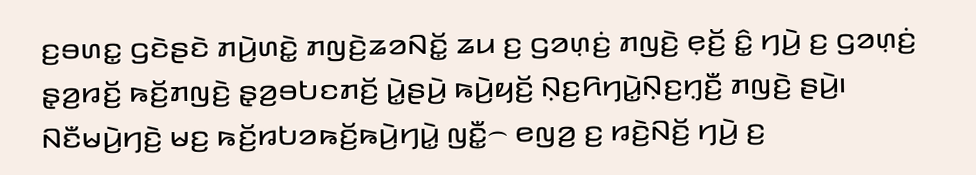ꤢ꤬ꤋꤛꤢ꤭ ꤞꤢꤧꤔꤢꤧ ꤊꤣꤧ꤬ꤛꤢꤧ꤭ ꤊꤜꤢꤧ꤬ꤘꤤꤡꤢꤩ꤭ ꤘꤣ ꤢ꤬ ꤞꤤꤛ꤫ꤢꤦ꤬ ꤊꤜꤢꤧ꤬ ꤕ꤫ꤢꤩ꤬ ꤢꤨ꤭ ꤚꤣꤧ꤬ ꤢ꤬ ꤞꤤꤛ꤫ꤢꤦ꤬ ꤔ꤫ꤤ꤬ꤙꤢꤩ꤬ ꤒꤢꤩ꤬ꤊꤜꤢꤧ꤬ ꤔ꤫ꤤ꤬ꤋꤝꤢꤊꤢꤩ꤬ ꤣꤧ꤭ꤔꤣꤧ꤬ ꤒꤣꤧ꤬ꤟꤢꤩ꤬ ꤡ꤫ꤢ꤬ꤖꤚꤣꤧ꤭ꤡ꤫ꤢ꤬ꤚ꤫ꤢꤪ꤬ ꤊꤜꤢꤧ꤬ ꤔꤣꤧ꤬꤯
ꤡꤢꤪꤗꤣꤧ꤬ꤚꤢꤧ꤬ ꤗꤢ꤬ ꤒꤢꤩ꤬ꤙꤝꤤꤒꤢꤩ꤬ꤒꤣꤧ꤬ꤚꤣꤧ꤭ ꤜꤢꤪ꤭꤮ ꤕꤜꤤ꤬ ꤢ꤬ ꤙꤢꤧ꤬ꤡꤢꤩ꤬ ꤚꤣꤧ꤬ ꤢ꤬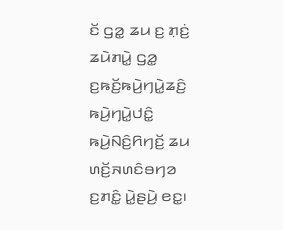ꤢꤩ ꤞꤤ꤭ ꤘꤣ ꤢ꤬ ꤊ꤫ꤢꤦ꤬ ꤘꤣꤧꤊꤣꤧ꤭ ꤞꤤ꤭ ꤢ꤬ꤒꤢꤩ꤬ꤒꤣꤧ꤬ꤚꤣꤧ꤭ꤘꤢꤨ꤬ ꤒꤣꤧ꤬ꤚꤣꤧ꤭ꤓꤢꤨ꤭ ꤒꤣꤧ꤬ꤡꤢꤨ꤬ꤖꤚꤢꤩ꤬ ꤘꤣ ꤛꤢꤩ꤬ꤏꤛꤢꤨꤋꤚꤤ ꤢ꤬ꤊꤢꤨ꤭ ꤣꤧ꤭ꤔꤣꤧ꤬ ꤕꤢ꤭꤯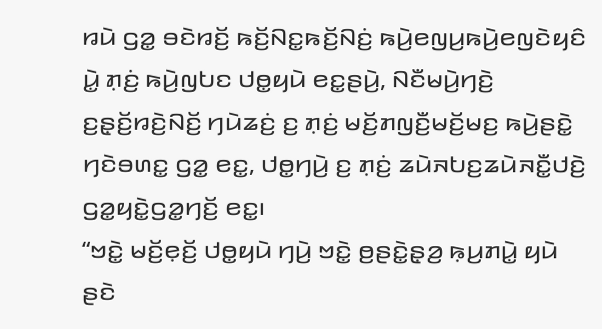ꤙꤣꤧ ꤞꤤ꤭ ꤋꤢꤧꤙꤢꤩ꤬ ꤒꤢꤩ꤬ꤡꤢ꤭ꤒꤢꤩ꤬ꤡꤢꤦ꤬ ꤒꤣꤧ꤬ꤕꤜꤣ꤬ꤒꤣꤧ꤬ꤕꤜꤢꤧꤟꤢꤨ ꤣꤧ꤭ ꤊ꤫ꤢꤦ꤬ ꤒꤣꤧ꤬ꤜꤝꤢ ꤓꤥ꤭ꤟꤣꤧ ꤕꤢ꤭ꤔꤣꤧ꤬, ꤡꤢꤪꤗꤣꤧ꤬ꤚꤢꤧ꤬ ꤢ꤬ꤔ꤫ꤢꤩ꤬ꤙꤢꤧ꤬ꤡꤢꤩ꤬ ꤚꤣꤧꤘꤢꤦ꤬ ꤢ꤬ ꤊ꤫ꤢꤦ꤬ ꤗꤢꤩ꤬ꤊꤜꤢꤪ꤬ꤗꤢꤩ꤬ꤗꤢ꤬ ꤒꤣꤧ꤬ꤔꤢꤧ꤭ ꤚꤢꤧꤋꤛꤢ꤭ ꤞꤤ꤭ ꤕꤢ꤭, ꤓꤥ꤭ꤚꤣꤧ꤬ ꤢ꤬ ꤊ꤫ꤢꤦ꤬ ꤘꤣꤧꤏꤝꤢ꤬ꤘꤣꤧꤏꤢꤪ꤭ꤓꤢꤧ꤬ ꤞꤤ꤭ꤟꤢꤧ꤭ꤞꤤ꤭ꤚꤢꤩ꤬ ꤕꤢ꤭꤯
“ꤠꤢꤧ꤭ ꤗꤢꤩ꤬ꤕ꤫ꤢꤩ꤬ ꤓꤥ꤭ꤟꤣꤧ ꤚꤣꤧ꤬ ꤠꤢꤧ꤭ ꤥ꤬ꤔꤢꤧ꤭ꤔ꤫ꤤ꤬ ꤒ꤫ꤣ꤬ꤊꤣꤧ꤭ ꤟꤣꤧ ꤔꤢꤧ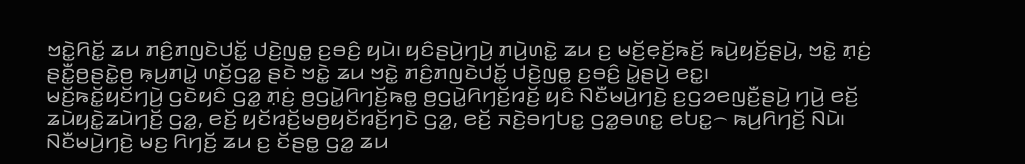ꤠꤢꤧ꤭ꤖꤢꤩ꤭ ꤘꤣ ꤊꤢꤨ꤬ꤊꤜꤢꤧꤓꤢꤩ꤭ ꤓꤢꤧ꤬ꤜꤥ꤭ ꤢ꤬ꤋꤢꤨ꤬ ꤟꤣꤧ꤯ ꤟꤢꤨꤔꤣꤧ꤬ꤚꤣꤧ꤬ ꤊꤣꤧ꤬ꤛꤢꤧ꤭ ꤘꤣ ꤢ꤬ ꤗꤢꤩ꤬ꤕ꤫ꤢꤩ꤬ꤒꤢꤩ꤬ ꤒꤣꤧ꤬ꤟꤢꤩ꤬ꤔꤣꤧ꤬, ꤠꤢꤧ꤭ ꤊ꤫ꤢꤦ꤬ ꤔꤢꤪ꤭ꤥ꤬ꤔꤢꤧ꤭ꤥ꤬ ꤒ꤫ꤣ꤬ꤊꤣꤧ꤭ ꤛꤢꤩ꤬ꤞꤤ꤭ ꤔꤢꤧ ꤠꤢꤧ꤭ ꤘꤣ ꤠꤢꤧ꤭ ꤊꤢꤨ꤬ꤊꤜꤢꤧꤓꤢꤩ꤭ ꤓꤢꤧ꤬ꤜꤥ꤭ ꤢ꤬ꤋꤢꤨ꤬ ꤣꤧ꤭ꤔꤣꤧ꤬ ꤕꤢ꤭꤯
ꤗꤢꤩ꤬ꤒꤢꤩ꤭ꤟꤢꤩꤚꤣꤧ꤬ ꤞꤢꤧꤟꤢꤨ ꤞꤤ꤭ ꤊ꤫ꤢꤦ꤬ ꤥ꤬ꤞꤣꤧ꤭ꤖꤚꤢꤩ꤬ꤒꤥ꤭ ꤥ꤬ꤞꤣꤧ꤭ꤖꤚꤢꤩ꤬ꤙꤢꤩ꤬ ꤟꤢꤨ ꤡꤢꤪꤗꤣꤧ꤬ꤚꤢꤧ꤬ ꤢ꤬ꤞꤤꤕꤜꤢꤪ꤬ꤔꤣꤧ꤬ ꤚꤣꤧ꤬ ꤕꤢꤩ꤬ ꤘꤣꤧꤟꤢꤧ꤭ꤘꤣꤧꤚꤢꤩ꤬ ꤞꤤ꤭, ꤕꤢꤩ꤬ ꤟꤢꤩꤙꤢꤩ꤬ꤗꤥ꤬ꤟꤢꤩꤙꤢꤩ꤬ꤚꤢꤧ ꤞꤤ꤭, ꤕꤢꤩ꤬ ꤏꤢꤧ꤬ꤋꤚꤝꤢ꤭ ꤞꤤ꤭ꤋꤛꤢ꤭ ꤕꤝꤢ꤭꤮ ꤒꤣ꤬ꤖꤚꤢꤩ꤬ ꤡꤣꤧ꤯ ꤡꤢꤪꤗꤣꤧ꤬ꤚꤢꤧ꤬ ꤗꤢ꤬ ꤖꤚꤢꤩ꤬ ꤘꤣ ꤢ꤬ ꤢꤩꤔꤥ꤭ ꤞꤤ꤭ ꤘꤣ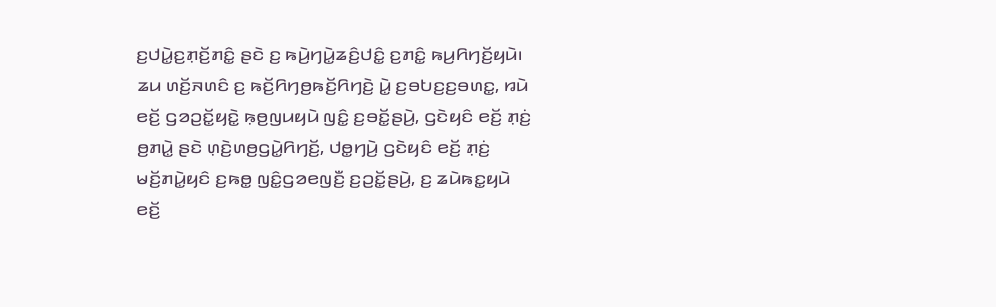ꤢ꤬ꤓꤣꤧ꤭ꤢ꤬ꤊ꤫ꤢꤩ꤬ꤊꤢꤨ꤭ ꤔꤢꤧ ꤢ꤬ ꤒꤣꤧ꤬ꤚꤣꤧ꤭ꤘꤢꤨ꤬ꤓꤢꤨ꤭ ꤢ꤬ꤊꤢꤨ꤭ ꤒꤣ꤬ꤖꤚꤢꤩ꤬ꤟꤣꤧ꤯
ꤘꤣ ꤛꤢꤩ꤬ꤏꤛꤢꤨ ꤢ꤬ ꤒꤢꤩ꤬ꤖꤚꤥ꤬ꤒꤢꤩ꤬ꤖꤚꤢꤧ꤬ ꤣꤧ꤭ ꤢ꤬ꤋꤝꤢ꤬ꤢ꤬ꤋꤛꤢ꤭, ꤙꤣꤧ ꤕꤢꤩ꤬ ꤞꤤꤑꤢꤩ꤭ꤟꤢꤧ꤭ ꤒ꤫ꤥ꤬ꤜꤣꤟꤣꤧ ꤜꤢꤨ꤭ ꤢ꤬ꤋꤢꤩ꤭ꤔꤣꤧ꤬, ꤞꤢꤧꤟꤢꤨ ꤕꤢꤩ꤬ ꤊ꤫ꤢꤦ꤬ ꤥ꤬ꤊꤣꤧ꤭ ꤔꤢꤧ ꤛ꤫ꤢꤧ꤬ꤛꤥ꤬ꤞꤣꤧ꤭ꤖꤚꤢꤩ꤬, ꤓꤥ꤭ꤚꤣꤧ꤬ ꤞꤢꤧꤟꤢꤨ ꤕꤢꤩ꤬ ꤊ꤫ꤢꤦ꤬ ꤗꤢꤩ꤬ꤊꤣꤧ꤭ꤟꤢꤨ ꤢ꤬ꤒꤥ꤭ ꤜꤢꤨ꤭ꤞꤤꤕꤜꤢꤪ꤬ ꤢ꤬ꤑꤢꤩ꤭ꤔꤣꤧ꤬, ꤢ꤬ ꤘꤣꤧꤒꤢ꤭ꤟꤣꤧ ꤕꤢꤩ꤬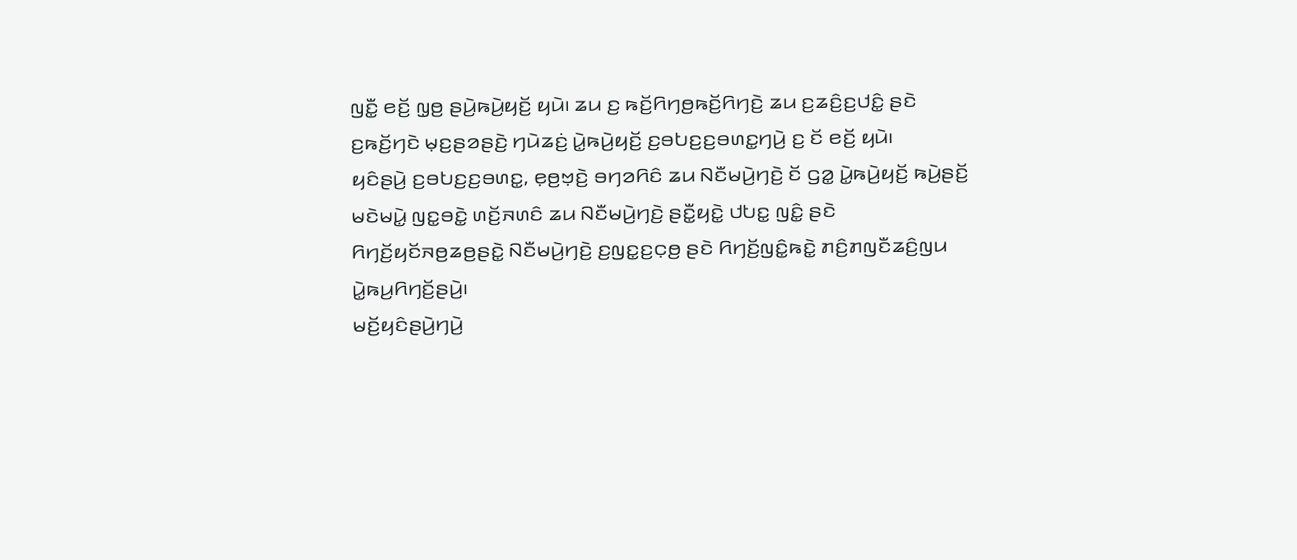ꤜꤢꤪ꤭ ꤕꤢꤩ꤬ ꤜ꤫ꤥ꤬ ꤔꤣꤧ꤬ꤒꤣꤧ꤬ꤟꤢꤩ꤬ ꤟꤣꤧ꤯ ꤘꤣ ꤢ꤬ ꤒꤢꤩ꤬ꤖꤚꤥ꤬ꤒꤢꤩ꤬ꤖꤚꤢꤧ꤬ ꤘꤣ ꤢ꤬ꤘꤢꤨ꤬ꤢ꤬ꤓꤢꤨ꤭ ꤔꤢꤧ ꤢ꤬ꤒꤢꤩ꤬ꤚꤢꤧ ꤗ꤫ꤢ꤬ꤔꤤꤔꤢꤧ꤬ ꤚꤣꤧꤘꤢꤦ꤬ ꤣꤧ꤭ꤒꤣꤧ꤬ꤟꤢꤩ꤬ ꤢ꤬ꤋꤝꤢ꤬ꤢ꤬ꤋꤛꤢ꤭ꤚꤣꤧ꤬ ꤢ꤬ ꤢꤩ ꤕꤢꤩ꤬ ꤟꤣꤧ꤯
ꤟꤢꤨꤔꤣꤧ꤬ ꤢ꤬ꤋꤝꤢ꤬ꤢ꤬ꤋꤛꤢ꤭, ꤕ꤫ꤥ꤬ꤠ꤫ꤢꤧ꤬ ꤋꤚꤤꤖꤢꤨ ꤘꤣ ꤡꤢꤪꤗꤣꤧ꤬ꤚꤢꤧ꤬ ꤢꤩ ꤞꤤ꤭ ꤣꤧ꤭ꤒꤣꤧ꤬ꤟꤢꤩ꤬ ꤒꤣꤧ꤬ꤔꤢꤩ꤬ ꤗꤢꤧꤗꤣꤧ꤭ ꤜꤢ꤭ꤋꤢꤧ꤭ ꤛꤢꤩ꤬ꤏꤛꤢꤨ ꤘꤣ ꤡꤢꤪꤗꤣꤧ꤬ꤚꤢꤧ꤬ ꤔꤢꤪ꤭ꤟꤢꤧ꤭ ꤓꤝꤢ꤭ ꤜꤢꤨ꤭ ꤔꤢꤧ ꤖꤚꤢꤩ꤬ꤟꤢꤩꤏꤥ꤬ꤘꤥ꤬ꤔꤢꤧ꤭ ꤡꤢꤪꤗꤣꤧ꤬ꤚꤢꤧ꤬ ꤢ꤬ꤜꤢ꤭ꤢ꤬ꤍ꤫ꤥ꤬ ꤔꤢꤧ ꤖꤚꤢꤩ꤬ꤜꤢꤨ꤭ꤒꤢꤧ꤭ ꤊꤢꤨ꤬ꤊꤜꤢꤪꤘꤢꤨ꤬ꤜꤣ ꤣꤧ꤭ꤒꤣ꤬ꤖꤚꤢꤩ꤬ꤔꤣꤧ꤬꤯
ꤗꤢꤩ꤬ꤟꤢꤨꤔꤣꤧ꤬ꤚꤣꤧ꤬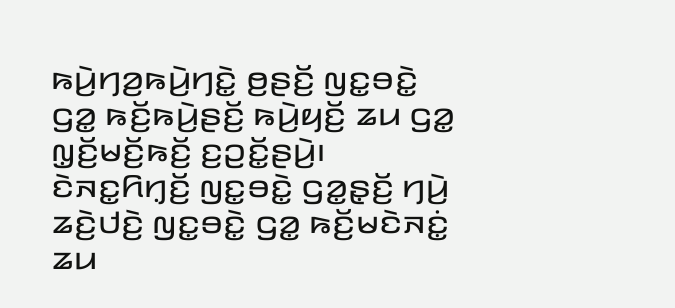ꤒꤣꤧ꤬ꤚꤤ꤬ꤒꤣꤧ꤬ꤚꤢꤧ꤭ ꤥ꤬ꤔꤢꤩ꤬ ꤜꤢ꤭ꤋꤢꤧ꤭ ꤞꤤ꤭ ꤒꤢꤩ꤬ꤒꤣꤧ꤬ꤔꤢꤩ꤬ ꤒꤣꤧ꤬ꤟꤢꤩ꤬ ꤘꤣ ꤞꤤ꤭ ꤜ꤫ꤢꤩ꤬ꤗꤢꤩ꤬ꤒꤢꤩ꤬ ꤢ꤬ꤑꤢꤩ꤭ꤔꤣꤧ꤬꤯ ꤢꤧꤏꤢ꤭ꤖꤚ꤫ꤢꤩ꤬ ꤜꤢ꤭ꤋꤢꤧ꤭ ꤞꤤ꤭ꤔ꤫ꤢꤩ꤬ ꤚꤣꤧ꤬ ꤘꤢꤧ꤬ꤓꤢꤧ꤬ ꤜꤢ꤭ꤋꤢꤧ꤭ ꤞꤤ꤭ ꤒꤢꤩ꤬ꤗꤢꤧꤏꤢꤦ꤭ ꤘꤣ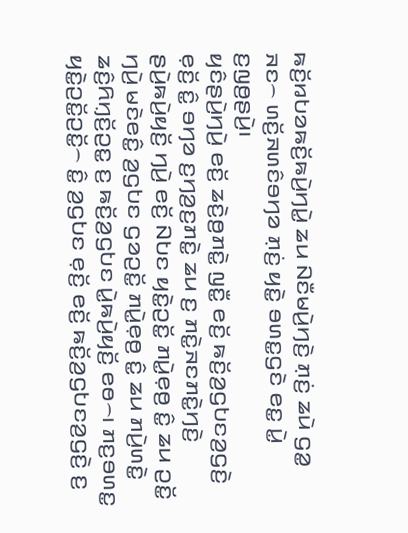ꤒꤢꤩ꤬ꤙꤝꤤꤒꤢꤩ꤬ꤒꤣꤧ꤬ꤚꤣꤧ꤭ ꤘꤣ ꤡꤢꤪꤗꤣꤧ꤬ꤚꤢꤧ꤬ ꤊ꤫ꤢꤦ꤬ ꤘꤣꤧ ꤞꤤ꤭ ꤏꤢ꤮ ꤛꤢꤩ꤬ꤏꤛꤢꤨꤋꤚꤤ ꤊ꤫ꤢꤦ꤬ ꤟꤢꤧ꤭ ꤋꤛꤢ꤭ꤞꤢꤧ ꤕꤢ꤭ ꤣꤧ꤭ ꤢ꤬ꤜꤥ꤬ꤔꤣꤧ꤬꤯
ꤟꤢꤨꤔꤣꤧ꤬ꤚꤣꤧ꤬ ꤕꤢꤩ꤬ ꤘꤢꤧ꤬ꤥ꤬ꤊꤢꤧ꤭ ꤜꤢꤪ꤭ ꤕꤢꤩ꤬ ꤒꤢꤩ꤬ꤤ꤬ꤞꤝꤢꤤ꤬ꤞꤢꤧ꤬ ꤕ꤫ꤢꤩ꤬ ꤢꤨ꤭ ꤋꤚꤤ ꤢ꤬ꤚꤤ꤬ꤢ꤬ꤊꤢꤧ꤭ ꤘꤣ ꤢ꤬ ꤊꤢꤧ꤭ꤏꤢꤊꤢꤧ꤭ꤚꤢꤧ꤬ ꤔꤣꤧ꤬ꤒꤣꤧ꤬ꤟꤢꤩ꤬ ꤚꤣꤧ꤬ ꤕꤢꤩ꤬ ꤡꤝꤢ ꤟꤢꤧ꤭ꤑꤢꤩ꤭ ꤊꤣꤧ꤭ꤕ꤫ꤥ꤬ ꤢꤨ꤭ ꤘꤣ ꤑꤢꤩ꤭ ꤚꤣꤧ꤬ ꤗꤢꤧꤕꤢꤨ꤭ ꤤ꤬ꤞꤝꤢ ꤞꤤꤑꤢꤩ꤭ ꤊꤣꤧ꤭ꤕ꤫ꤥ꤬ ꤢꤨ꤭ ꤘꤣ ꤊꤣꤧ꤬ꤛꤢꤧ꤭ ꤘꤢꤨ꤬ꤖꤚ꤫ꤢꤩ꤬ꤑꤢ꤭ ꤢ꤬ ꤒꤢꤩ꤬ꤤ꤬ꤞꤝꤢ ꤣꤧ꤭ꤒꤣꤧ꤬ꤟꤢꤩ꤬ ꤕꤥ꤮꤯ ꤊꤢ꤬ꤋꤛꤢ꤭ ꤟꤢꤧ꤭ꤑꤢꤩ꤭ꤑꤢꤩ꤭꤮ ꤢꤨ꤭ ꤤ꤬ꤞꤝꤢ ꤕ꤫ꤢꤩ꤬ ꤕꤢꤩ꤬ ꤒꤢꤩ꤬ꤤ꤬ꤞꤝꤢꤤ꤬ꤞꤢꤧ꤬ ꤢ꤬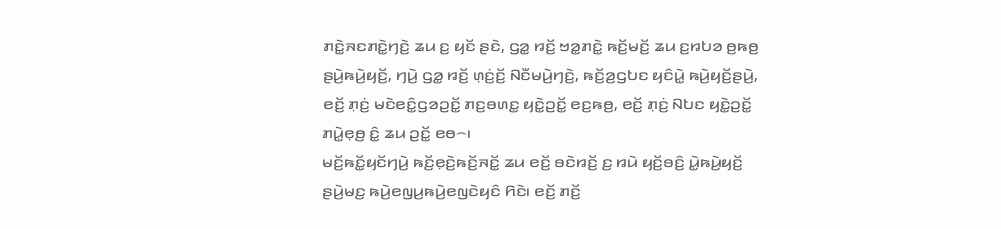ꤊꤢꤧ꤭ꤏꤢꤊꤢꤧ꤭ꤚꤢꤧ꤬ ꤘꤣ ꤢ꤬ ꤟꤢꤩ ꤔꤢꤧ, ꤞꤤ꤭ ꤙꤢꤩ꤬ ꤠꤤ꤭ꤊꤢꤧ꤭ ꤒꤢꤩ꤬ꤗꤢꤩ꤬ ꤘꤣ ꤢ꤬ꤙꤝꤤ ꤥ꤬ꤒꤥ꤬ ꤔꤣꤧ꤬ꤒꤣꤧ꤬ꤟꤢꤩ꤬, ꤚꤣꤧ꤬ ꤞꤤ꤭ ꤙꤢꤩ꤬ ꤛ꤫ꤢꤦ꤬ꤢꤩ꤬ ꤡꤢꤪꤗꤣꤧ꤬ꤚꤢꤧ꤬, ꤒꤢꤩ꤬ꤤ꤬ꤞꤝꤢ ꤟꤢꤨꤣꤧ꤭ ꤒꤣꤧ꤬ꤟꤢꤩ꤬ꤔꤣꤧ꤬, ꤕꤢꤩ꤬ ꤊ꤫ꤢꤦ꤬ ꤗꤢꤧꤕꤢꤨ꤭ꤞꤤꤑꤢꤩ꤭ ꤊꤢ꤬ꤋꤛꤢ꤭ ꤟꤢꤧ꤭ꤑꤢꤩ꤭ ꤕꤢ꤬ꤒꤥ꤬, ꤕꤢꤩ꤬ ꤊ꤫ꤢꤦ꤬ ꤡꤝꤢ ꤟꤢꤧ꤭ꤑꤢꤩ꤭ ꤊꤣꤧ꤭ꤕ꤫ꤥ꤬ ꤢꤨ꤭ ꤘꤣ ꤑꤢꤩ꤭ ꤕꤥ꤮꤯
ꤗꤢꤩ꤬ꤒꤢꤩ꤭ꤟꤢꤩꤚꤣꤧ꤬ ꤒꤢꤩ꤬ꤕ꤫ꤢꤧ꤬ꤒꤢꤩ꤬ꤏꤢꤩ꤭ ꤘꤣ ꤕꤢꤩ꤬ ꤋꤢꤧꤙꤢꤩ꤬ ꤢ꤬ ꤙꤣꤧ ꤟꤢꤩ꤬ꤋꤢꤨ꤬ ꤣꤧ꤭ꤒꤣꤧ꤬ꤟꤢꤩ꤬ ꤔꤣꤧ꤬ꤗꤢ꤬ ꤒꤣꤧ꤬ꤕꤜꤣ꤬ꤒꤣꤧ꤬ꤕꤜꤢꤧꤟꤢꤨ ꤖꤢꤧ꤯ ꤕꤢꤩ꤬ ꤊꤢꤩ꤬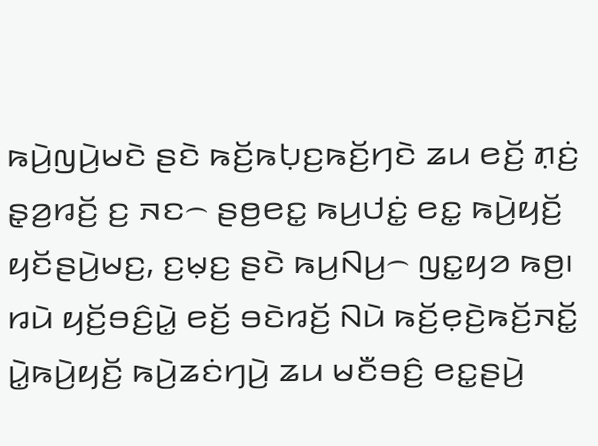ꤒꤣꤧ꤬ꤜꤣꤧ꤬ꤗꤢꤧ ꤔꤢꤧ ꤒꤢꤩ꤬ꤒꤝ꤫ꤢ꤬ꤒꤢꤩ꤬ꤚꤢꤧ ꤘꤣ ꤕꤢꤩ꤬ ꤊ꤫ꤢꤦ꤬ ꤔ꤫ꤤ꤬ꤙꤢꤩ꤬ ꤢ꤬ ꤏꤢ꤮ ꤔꤥ꤬ꤕꤢ꤭ ꤒꤣ꤬ꤓꤢꤦ꤭ ꤕꤢ꤭ ꤒꤣꤧ꤬ꤟꤢꤩ꤬ ꤟꤢꤩꤔꤣꤧ꤬ꤗꤢ꤬, ꤢ꤬ꤗ꤫ꤢ꤬ ꤔꤢꤧ ꤒꤣ꤬ꤡꤣ꤬꤮ ꤜꤢ꤭ꤟꤤ ꤒꤥ꤬꤯ ꤙꤣꤧ ꤟꤢꤩ꤬ꤋꤢꤨ꤬ꤣꤧ꤭ ꤕꤢꤩ꤬ ꤋꤢꤧꤙꤢꤩ꤬ ꤡꤣꤧ ꤒꤢꤩ꤬ꤕ꤫ꤢꤧ꤬ꤒꤢꤩ꤬ꤏꤢꤩ꤭ ꤣꤧ꤭ꤒꤣꤧ꤬ꤟꤢꤩ꤬ ꤒꤣꤧ꤬ꤘꤢꤦꤚꤣꤧ꤬ ꤘꤣ ꤗꤢꤪꤋꤢꤨ꤬ ꤕꤢ꤭ꤔꤣꤧ꤬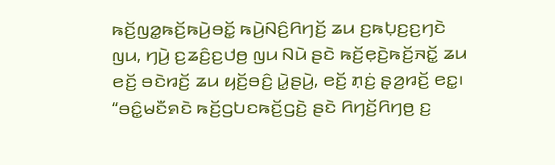ꤒꤢꤩ꤬ꤜꤤ꤭ꤒꤢꤩ꤬ꤒꤣꤧ꤬ꤋꤢꤩ꤭ ꤒꤣꤧ꤬ꤡꤢꤨ꤬ꤖꤚꤢꤩ꤬ ꤘꤣ ꤢ꤬ꤒꤝ꤫ꤢ꤬ꤢ꤬ꤚꤢꤧ ꤜꤣ, ꤚꤣꤧ꤬ ꤢ꤬ꤘꤢꤨ꤬ꤢ꤬ꤓꤥ꤬ ꤜꤣ ꤡꤣꤧ ꤔꤢꤧ ꤒꤢꤩ꤬ꤕ꤫ꤢꤧ꤬ꤒꤢꤩ꤬ꤏꤢꤩ꤭ ꤘꤣ ꤕꤢꤩ꤬ ꤋꤢꤧꤙꤢꤩ꤬ ꤘꤣ ꤟꤢꤩ꤬ꤋꤢꤨ꤬ ꤣꤧ꤭ꤔꤣꤧ꤬, ꤕꤢꤩ꤬ ꤊ꤫ꤢꤦ꤬ ꤔ꤫ꤤ꤬ꤙꤢꤩ꤬ ꤕꤢ꤭꤯
“ꤋꤢꤨ꤭ꤗꤢꤪꤎꤢꤧ ꤒꤢꤩ꤬ꤞꤝꤢꤒꤢꤩ꤬ꤞꤢꤧ꤬ ꤔꤢꤧ ꤖꤚꤢꤩ꤬ꤖꤚꤥ꤬ ꤢ꤬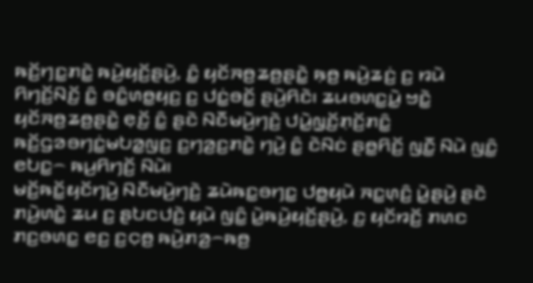ꤒꤢꤩ꤬ꤚꤢ꤭ꤊꤢꤧ꤭ ꤒꤣꤧ꤬ꤟꤢꤩ꤬ꤔꤣꤧ꤬, ꤢꤨ꤭ ꤟꤢꤩꤏꤥ꤬ꤘꤥ꤬ꤔꤢꤧ꤭ ꤒ꤫ꤥ꤬ ꤒꤣꤧ꤬ꤘꤢꤦ꤬ ꤢ꤬ ꤙꤣꤧ ꤖꤚꤢꤩ꤬ꤡꤢꤩ꤬ ꤢꤨ꤭ ꤋꤢꤨ꤭ꤛꤥ꤭ꤟꤢ꤬ ꤢ꤬ ꤓꤢꤦ꤭ꤋꤢꤩ꤭ ꤔꤣꤧ꤬ꤖꤢꤧ꤯ ꤘꤣꤋꤛꤢ꤭ꤣꤧ꤭ ꤠꤢꤧ꤭ ꤟꤢꤩꤏꤥ꤬ꤘꤥ꤬ꤔꤢꤧ꤭ ꤕ꤫ꤢꤩ꤬ ꤢꤨ꤭ ꤔꤢꤧ ꤡꤢꤪꤗꤣꤧ꤬ꤚꤢꤧ꤬ ꤓꤣꤧ꤭ꤜ꤫ꤢꤩ꤬ꤊ꤫ꤢꤩ꤬ꤊꤢꤨ꤭ ꤒꤢꤩ꤬ꤞꤤꤋꤚꤢꤦ꤭ꤗꤝꤤ꤭ꤜꤢ꤬ ꤢ꤬ꤚꤤ꤬ꤢ꤬ꤊꤢꤧ꤭ ꤚꤣꤧ꤬ ꤢꤨ꤭ ꤢꤧꤡꤢꤦ ꤔꤥ꤭ꤖꤢꤩ꤬ ꤜꤢꤪ꤭ ꤡꤣꤧ ꤜꤢꤨ꤭ ꤕꤝꤢ꤭꤮ ꤒꤣ꤬ꤖꤚꤢꤩ꤬ ꤡꤣꤧ꤯
ꤗꤢꤩ꤬ꤒꤢꤩ꤭ꤟꤢꤩꤚꤣꤧ꤬ ꤡꤢꤪꤗꤣꤧ꤬ꤚꤢꤧ꤬ ꤘꤣꤧꤒꤢ꤭ꤋꤚꤢ꤭ ꤓꤥ꤭ꤟꤣꤧ ꤏꤢ꤭ꤛ꤫ꤢꤨ꤬ ꤣꤧ꤭ꤔꤣꤧ꤬ ꤔꤢꤧ ꤊꤣꤧ꤬ꤛꤢꤧ꤭ ꤘꤣ ꤢ꤬ ꤔꤝꤢꤓꤢꤧ꤬ ꤟꤣꤧ ꤜꤢꤨ꤭ ꤣꤧ꤭ꤒꤣꤧ꤬ꤟꤢꤩ꤬ꤔꤣꤧ꤬, ꤢ꤬ ꤟꤢꤩꤙꤢꤩ꤬ ꤊꤛꤢ ꤊꤢ꤬ꤋꤛꤢ꤭ ꤕꤢ꤬ ꤢ꤬ꤍ꤫ꤥ꤬ ꤒꤣꤧ꤬ꤊꤤ꤬꤮ꤒꤥ꤬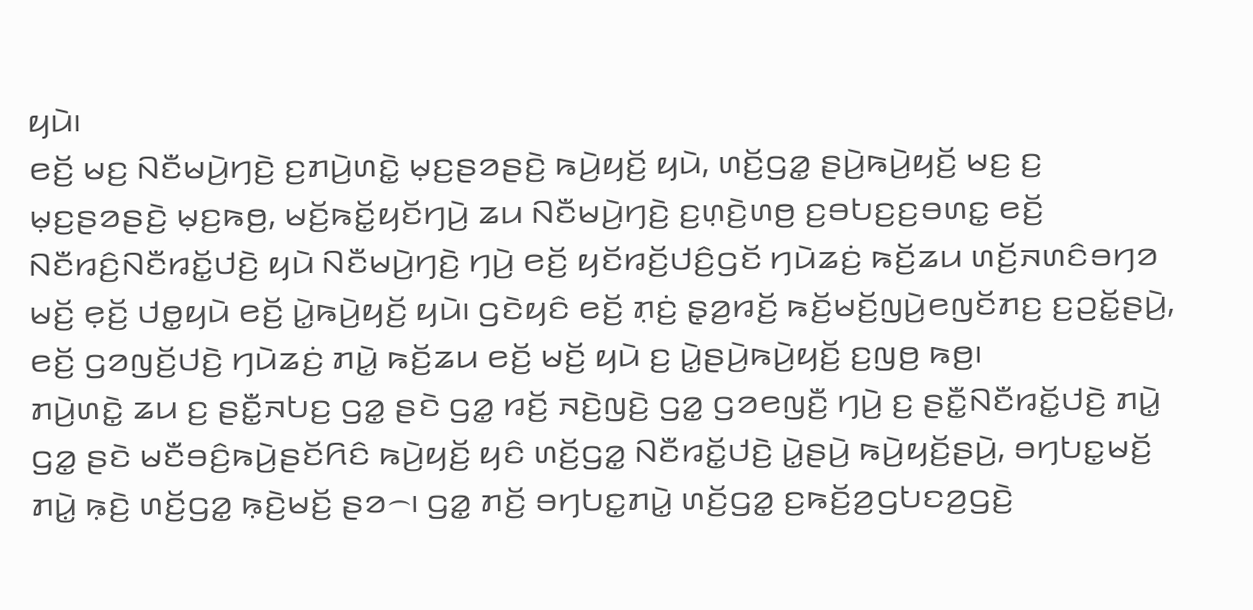ꤟꤣꤧ꤯
ꤕꤢꤩ꤬ ꤗꤢ꤬ ꤡꤢꤪꤗꤣꤧ꤬ꤚꤢꤧ꤬ ꤢ꤬ꤊꤣꤧ꤬ꤛꤢꤧ꤭ ꤗ꤫ꤢ꤬ꤔꤤꤔꤢꤧ꤬ ꤒꤣꤧ꤬ꤟꤢꤩ꤬ ꤟꤣꤧ, ꤛꤢꤩ꤬ꤞꤤ꤭ ꤔꤣꤧ꤬ꤒꤣꤧ꤬ꤟꤢꤩ꤬ ꤗꤢ꤬ ꤢ꤬ ꤗ꤫ꤢ꤬ꤔꤤꤔꤢꤧ꤬ ꤗ꤫ꤢ꤬ꤒꤥ꤬, ꤗꤢꤩ꤬ꤒꤢꤩ꤭ꤟꤢꤩꤚꤣꤧ꤬ ꤘꤣ ꤡꤢꤪꤗꤣꤧ꤬ꤚꤢꤧ꤬ ꤢ꤬ꤛ꤫ꤢꤧ꤬ꤛꤥ꤬ ꤢ꤬ꤋꤝꤢ꤬ꤢ꤬ꤋꤛꤢ꤭ ꤕꤢꤩ꤬ ꤡꤢꤪꤙꤢꤨ꤬ꤡꤢꤪꤙꤢꤩ꤭ꤓꤢꤧ꤬ ꤟꤣꤧ ꤡꤢꤪꤗꤣꤧ꤬ꤚꤢꤧ꤬ ꤚꤣꤧ꤬ ꤕꤢꤩ꤬ ꤟꤢꤩꤙꤢꤩ꤬ꤓꤢꤨ꤬ꤞꤢꤩ ꤚꤣꤧꤘꤢꤦ꤬ ꤒꤢꤩ꤬ꤘꤣ ꤛꤢꤩ꤬ꤏꤛꤢꤨꤋꤚꤤ ꤗꤢꤩ꤬ ꤕ꤫ꤢꤩ꤬ ꤓꤥ꤭ꤟꤣꤧ ꤕꤢꤩ꤬ ꤣꤧ꤭ꤒꤣꤧ꤬ꤟꤢꤩ꤬ ꤟꤣꤧ꤯ ꤞꤢꤧꤟꤢꤨ ꤕꤢꤩ꤬ ꤊ꤫ꤢꤦ꤬ ꤔ꤫ꤤ꤬ꤙꤢꤩ꤬ ꤒꤢꤩ꤬ꤗꤢꤩ꤬ꤜꤣꤧ꤬ꤕꤜꤢꤩꤊꤢ꤬ ꤢ꤬ꤑꤢꤩ꤭ꤔꤣꤧ꤬, ꤕꤢꤩ꤬ ꤞꤤꤜꤢꤩ꤬ꤓꤢꤧ꤬ ꤚꤣꤧꤘꤢꤦ꤬ ꤊꤣꤧ꤭ ꤒꤢꤩ꤬ꤘꤣ ꤕꤢꤩ꤬ ꤗꤢꤩ꤬ ꤟꤣꤧ ꤢ꤬ ꤣꤧ꤭ꤔꤣꤧ꤬ꤒꤣꤧ꤬ꤟꤢꤩ꤬ ꤢ꤬ꤜꤥ꤬ ꤒꤥ꤬꤯
ꤊꤣꤧ꤬ꤛꤢꤧ꤭ ꤘꤣ ꤢ꤬ ꤔꤢꤪ꤭ꤏꤝꤢ꤬ ꤞꤤ꤭ ꤔꤢꤧ ꤞꤤ꤭ ꤙꤢꤩ꤬ ꤏꤢꤧ꤬ꤜꤢꤧ꤬ ꤞꤤ꤭ ꤞꤤꤕꤜꤢꤪ꤬ ꤚꤣꤧ꤬ ꤢ꤬ ꤔꤢꤪ꤭ꤡꤢꤪꤙꤢꤩ꤭ꤓꤢꤧ꤬ ꤊꤣꤧ꤭ ꤞꤤ꤭ ꤔꤢꤧ ꤗꤢꤪꤋꤢꤨ꤬ꤒꤣꤧ꤬ꤔꤢꤩꤖꤢꤨ ꤒꤣꤧ꤬ꤟꤢꤩ꤬ ꤟꤢꤨ ꤛꤢꤩ꤬ꤞꤤ꤭ ꤡꤢꤪꤙꤢꤩ꤭ꤓꤢꤧ꤬ ꤣꤧ꤭ꤔꤣꤧ꤬ ꤒꤣꤧ꤬ꤟꤢꤩ꤬ꤔꤣꤧ꤬, ꤋꤚꤝꤢ꤭ꤗꤢꤩ꤬ ꤊꤣꤧ꤭ ꤒ꤫ꤢꤧ꤬ ꤛꤢꤩ꤬ꤞꤤ꤭ ꤒ꤫ꤢꤧ꤬ꤗꤢꤩ꤬ ꤔꤤ꤮꤯ ꤞꤤ꤭ ꤊꤢꤩ꤬ ꤋꤚꤝꤢ꤭ꤊꤣꤧ꤭ ꤛꤢꤩ꤬ꤞꤤ꤭ ꤢ꤬ꤒꤢꤩ꤬ꤤ꤬ꤞꤝꤢꤤ꤬ꤞꤢꤧ꤬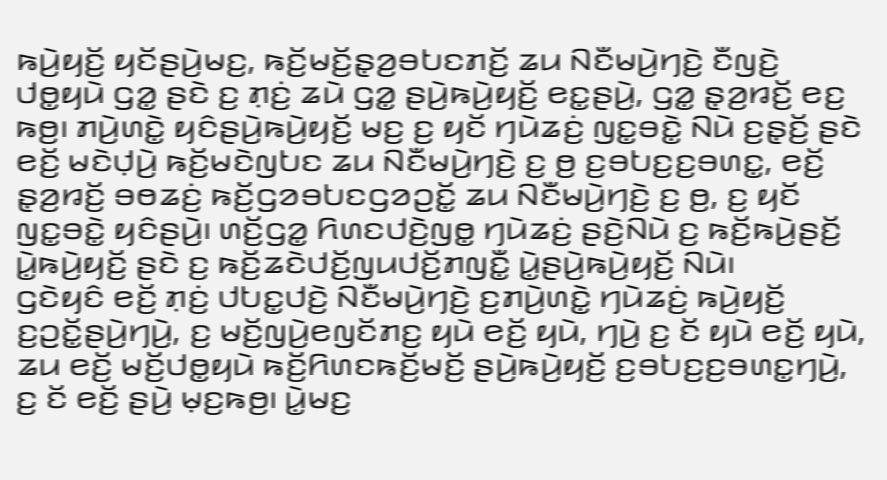ꤒꤣꤧ꤬ꤟꤢꤩ꤬ ꤟꤢꤩꤔꤣꤧ꤬ꤗꤢ꤬, ꤒꤢꤩ꤬ꤗꤢꤩ꤬ꤔ꤫ꤤ꤬ꤋꤝꤢꤊꤢꤩ꤬ ꤘꤣ ꤡꤢꤪꤗꤣꤧ꤬ꤚꤢꤧ꤬ ꤢꤪꤜꤢꤧ꤬ ꤓꤥ꤭ꤟꤣꤧ ꤞꤤ꤭ ꤔꤢꤧ ꤢ꤬ ꤊ꤫ꤢꤦ꤬ ꤘꤣꤧ ꤞꤤ꤭ ꤔꤣꤧ꤬ꤒꤣꤧ꤬ꤟꤢꤩ꤬ ꤕꤢ꤭ꤔꤣꤧ꤬, ꤞꤤ꤭ ꤔ꤫ꤤ꤬ꤙꤢꤩ꤬ ꤕꤢ꤬ ꤒꤥ꤬꤯ ꤊꤣꤧ꤬ꤛꤢꤧ꤭ ꤟꤢꤨꤔꤣꤧ꤬ꤒꤣꤧ꤬ꤟꤢꤩ꤬ ꤗꤢ꤬ ꤢ꤬ ꤟꤢꤩ ꤚꤣꤧꤘꤢꤦ꤬ ꤜꤢ꤭ꤋꤢꤧ꤭ ꤡꤣꤧ ꤢ꤬ꤔ꤫ꤢꤩ꤬ ꤔꤢꤧ ꤕꤢꤩ꤬ ꤗꤢꤧꤓ꤫ꤣꤧ꤬ ꤒꤢꤩ꤬ꤗꤢꤧꤜꤝꤢ ꤘꤣ ꤡꤢꤪꤗꤣꤧ꤬ꤚꤢꤧ꤬ ꤢ꤬ ꤥ꤬ ꤢ꤬ꤋꤝꤢ꤬ꤢ꤬ꤋꤛꤢ꤭, ꤕꤢꤩ꤬ ꤔ꤫ꤤ꤬ꤙꤢꤩ꤬ ꤋꤥꤘꤢꤦ꤬ ꤒꤢꤩ꤬ꤞꤤꤋꤝꤢꤞꤤꤑꤢꤩ꤭ ꤘꤣ ꤡꤢꤪꤗꤣꤧ꤬ꤚꤢꤧ꤬ ꤢ꤬ ꤥ꤬, ꤢ꤬ ꤟꤢꤩ ꤜꤢ꤭ꤋꤢꤧ꤭ ꤟꤢꤨꤔꤣꤧ꤬꤯ ꤛꤢꤩ꤬ꤞꤤ꤭ ꤖꤛꤢꤓꤢꤧ꤬ꤜꤥ꤭ ꤚꤣꤧꤘꤢꤦ꤬ ꤔꤢꤧ꤬ꤡꤣꤧ ꤢ꤬ ꤒꤢꤩ꤬ꤒꤣꤧ꤬ꤔꤢꤩ꤬ ꤣꤧ꤭ꤒꤣꤧ꤬ꤟꤢꤩ꤬ ꤔꤢꤧ ꤢ꤬ ꤒꤢꤩ꤬ꤘꤢꤧꤓꤢꤩ꤬ꤜꤣꤓꤢꤩ꤬ꤊꤜꤢꤪ꤭ ꤣꤧ꤭ꤔꤣꤧ꤬ꤒꤣꤧ꤬ꤟꤢꤩ꤬ ꤡꤣꤧ꤯
ꤞꤢꤧꤟꤢꤨ ꤕꤢꤩ꤬ ꤊ꤫ꤢꤦ꤬ ꤓꤝꤢ꤭ꤓꤢꤧ꤬ ꤡꤢꤪꤗꤣꤧ꤬ꤚꤢꤧ꤬ ꤢ꤬ꤊꤣꤧ꤬ꤛꤢꤧ꤭ ꤚꤣꤧꤘꤢꤦ꤬ ꤒꤣꤧ꤬ꤟꤢꤩ꤬ ꤢ꤬ꤑꤢꤩ꤭ꤔꤣꤧ꤬ꤚꤣꤧ꤬, ꤢ꤬ ꤗꤢꤩ꤬ꤜꤣꤧ꤬ꤕꤜꤢꤩꤊꤢ꤬ ꤟꤣꤧ ꤕꤢꤩ꤬ ꤟꤣꤧ, ꤚꤣꤧ꤬ ꤢ꤬ ꤢꤩ ꤟꤣꤧ ꤕꤢꤩ꤬ ꤟꤣꤧ, ꤘꤣ ꤕꤢꤩ꤬ ꤗꤢꤩ꤬ꤓꤥ꤭ꤟꤣꤧ ꤒꤢꤩ꤬ꤖꤛꤢꤒꤢꤩ꤬ꤗꤢꤩ꤬ ꤔꤣꤧ꤬ꤒꤣꤧ꤬ꤟꤢꤩ꤬ ꤢ꤬ꤋꤝꤢ꤬ꤢ꤬ꤋꤛꤢ꤭ꤚꤣꤧ꤬, ꤢ꤬ ꤢꤩ ꤕꤢꤩ꤬ ꤔꤣꤧ꤬ ꤗ꤫ꤢ꤬ꤒꤥ꤬꤯ ꤣꤧ꤭ꤗꤢ꤬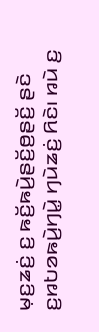ꤗ꤫ꤢ꤬ꤘꤢꤦ꤬ ꤢ꤬ ꤒꤢꤩ꤬ꤒꤣꤧ꤬ꤔꤢꤩ꤬ꤥ꤬ꤔꤢꤩ꤬ ꤔꤢꤧ ꤢ꤬ꤙꤝꤤꤒꤣꤧ꤬ꤚꤣꤧ꤭ ꤚꤣꤧꤘꤢꤦ꤬ ꤖꤢꤧ꤯ ꤙꤣꤧ ꤢ꤬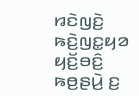ꤙꤢꤧꤜꤢꤧ꤬ ꤒꤢꤧ꤬ꤜꤢ꤭ꤟꤤ ꤟꤢꤩ꤬ꤋꤢꤨ꤬ ꤒꤥ꤬ꤔꤣꤧ꤬ ꤢ꤬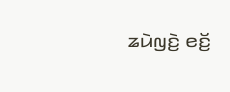ꤘꤣꤧꤜꤢꤧ꤬ ꤕꤢꤩ꤬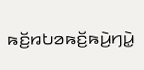ꤒꤢꤩ꤬ꤙꤝꤤꤒꤢꤩ꤬ꤒꤣꤧ꤬ꤚꤣꤧ꤭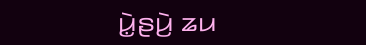ꤣꤧ꤭ꤔꤣꤧ꤬ ꤘꤣ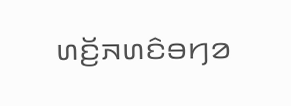ꤛꤢꤩ꤬ꤏꤛꤢꤨꤋꤚꤤ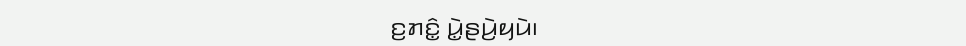ꤢ꤬ꤊꤢꤨ꤭ ꤣꤧ꤭ꤔꤣꤧ꤬ꤟꤣꤧ꤯